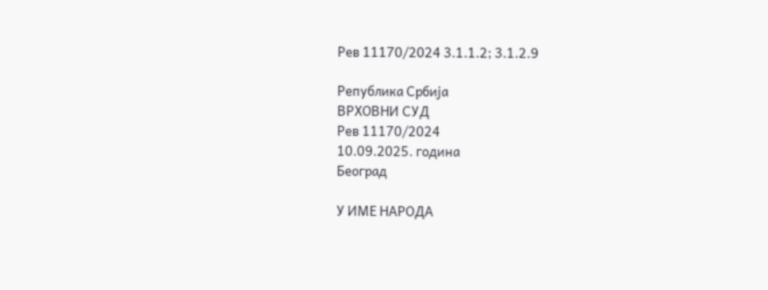Рев 11170/2024 3.1.1.2; 3.1.2.9

Република Србија
ВРХОВНИ СУД
Рев 11170/2024
10.09.2025. година
Београд

У ИМЕ НАРОДА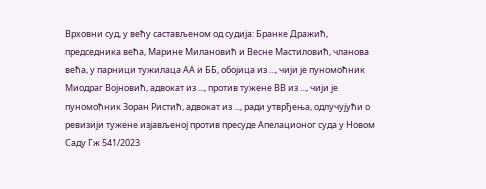Врховни суд, у већу састављеном од судија: Бранке Дражић, председника већа, Марине Милановић и Весне Мастиловић, чланова већа, у парници тужилаца АА и ББ, обојица из ..., чији је пуномоћник Миодраг Војновић, адвокат из ..., против тужене ВВ из ..., чији је пуномоћник Зоран Ристић, адвокат из ..., ради утврђења, одлучујући о ревизији тужене изјављеној против пресуде Апелационог суда у Новом Саду Гж 541/2023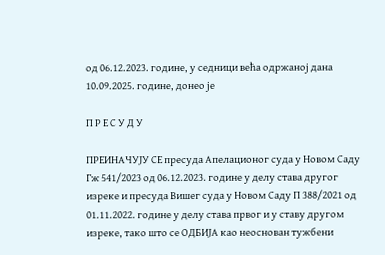од 06.12.2023. године, у седници већа одржаној дана 10.09.2025. године, донео је

П Р Е С У Д У

ПРЕИНАЧУЈУ СЕ пресуда Апелационог суда у Новом Саду Гж 541/2023 од 06.12.2023. године у делу става другог изреке и пресуда Вишег суда у Новом Саду П 388/2021 од 01.11.2022. године у делу става првог и у ставу другом изреке, тако што се ОДБИЈА као неоснован тужбени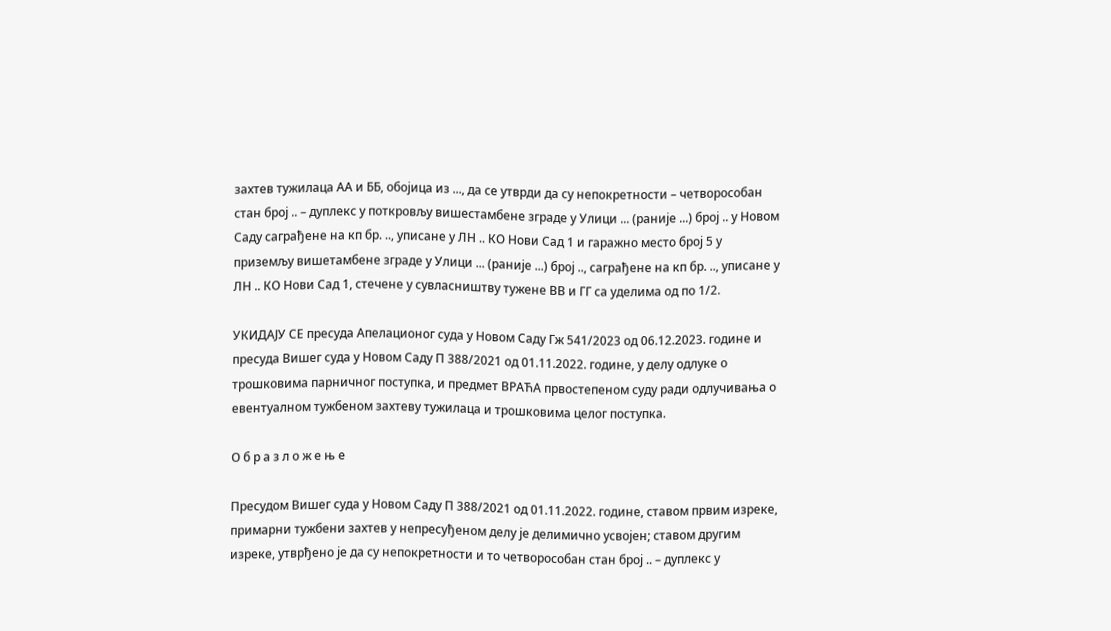захтев тужилаца АА и ББ, обојица из ..., да се утврди да су непокретности – четворособан стан број .. – дуплекс у поткровљу вишестамбене зграде у Улици ... (раније ...) број .. у Новом Саду саграђене на кп бр. .., уписане у ЛН .. КО Нови Сад 1 и гаражно место број 5 у приземљу вишетамбене зграде у Улици ... (раније ...) број .., саграђене на кп бр. .., уписане у ЛН .. КО Нови Сад 1, стечене у сувласништву тужене ВВ и ГГ са уделима од по 1/2.

УКИДАЈУ СЕ пресуда Апелационог суда у Новом Саду Гж 541/2023 од 06.12.2023. године и пресуда Вишег суда у Новом Саду П 388/2021 од 01.11.2022. године, у делу одлуке о трошковима парничног поступка, и предмет ВРАЋА првостепеном суду ради одлучивања о евентуалном тужбеном захтеву тужилаца и трошковима целог поступка.

О б р а з л о ж е њ е

Пресудом Вишег суда у Новом Саду П 388/2021 од 01.11.2022. године, ставом првим изреке, примарни тужбени захтев у непресуђеном делу је делимично усвојен; ставом другим изреке, утврђено је да су непокретности и то четворособан стан број .. – дуплекс у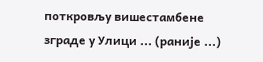поткровљу вишестамбене зграде у Улици ... (раније ...)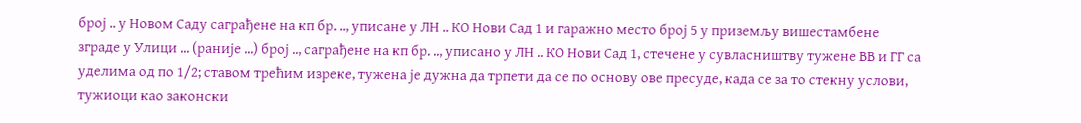број .. у Новом Саду саграђене на кп бр. .., уписане у ЛН .. КО Нови Сад 1 и гаражно место број 5 у приземљу вишестамбене зграде у Улици ... (раније ...) број .., саграђене на кп бр. .., уписано у ЛН .. КО Нови Сад 1, стечене у сувласништву тужене ВВ и ГГ са уделима од по 1/2; ставом трећим изреке, тужена је дужна да трпети да се по основу ове пресуде, када се за то стекну услови, тужиоци као законски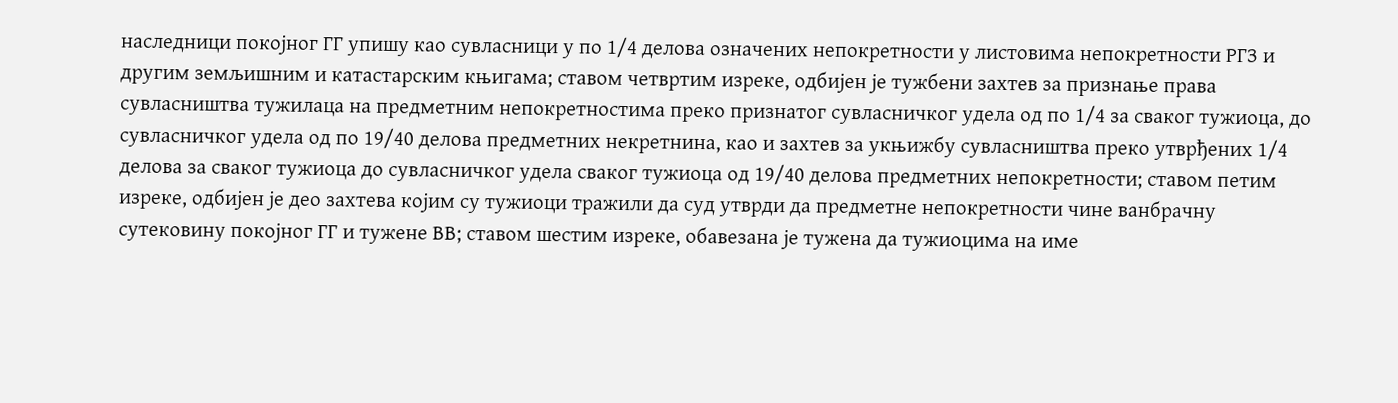наследници покојног ГГ упишу као сувласници у по 1/4 делова означених непокретности у листовима непокретности РГЗ и другим земљишним и катастарским књигама; ставом четвртим изреке, одбијен је тужбени захтев за признање права сувласништва тужилаца на предметним непокретностима преко признатог сувласничког удела од по 1/4 за сваког тужиоца, до сувласничког удела од по 19/40 делова предметних некретнина, као и захтев за укњижбу сувласништва преко утврђених 1/4 делова за сваког тужиоца до сувласничког удела сваког тужиоца од 19/40 делова предметних непокретности; ставом петим изреке, одбијен је део захтева којим су тужиоци тражили да суд утврди да предметне непокретности чине ванбрачну сутековину покојног ГГ и тужене ВВ; ставом шестим изреке, обавезана је тужена да тужиоцима на име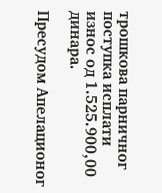трошкова парничног поступка исплати износ од 1.525.900,00 динара.

Пресудом Апелационог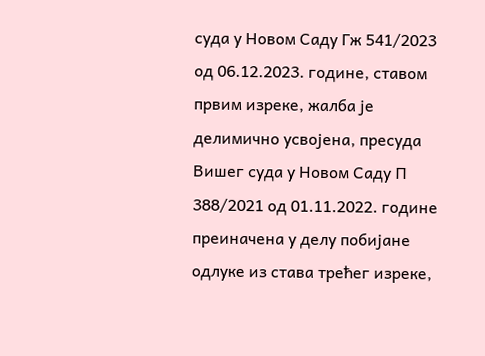суда у Новом Саду Гж 541/2023 од 06.12.2023. године, ставом првим изреке, жалба је делимично усвојена, пресуда Вишег суда у Новом Саду П 388/2021 од 01.11.2022. године преиначена у делу побијане одлуке из става трећег изреке,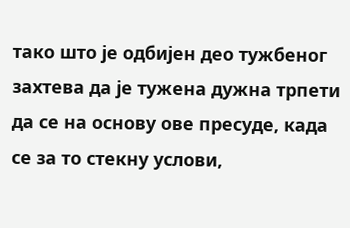тако што је одбијен део тужбеног захтева да је тужена дужна трпети да се на основу ове пресуде, када се за то стекну услови,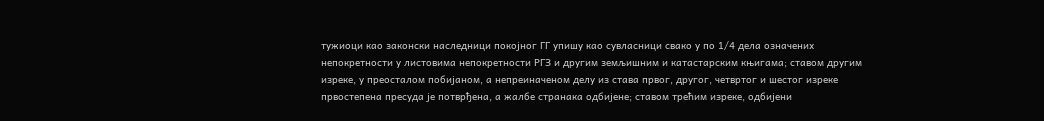тужиоци као законски наследници покојног ГГ упишу као сувласници свако у по 1/4 дела означених непокретности у листовима непокретности РГЗ и другим земљишним и катастарским књигама; ставом другим изреке, у преосталом побијаном, а непреиначеном делу из става првог, другог, четвртог и шестог изреке првостепена пресуда је потврђена, а жалбе странака одбијене; ставом трећим изреке, одбијени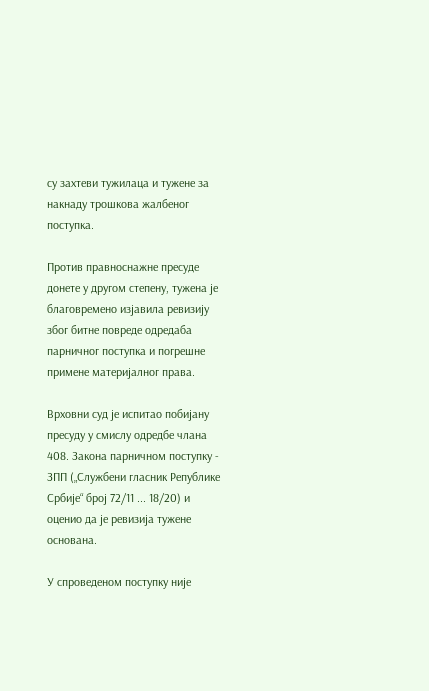су захтеви тужилаца и тужене за накнаду трошкова жалбеног поступка.

Против правноснажне пресуде донете у другом степену, тужена је благовремено изјавила ревизију због битне повреде одредаба парничног поступка и погрешне примене материјалног права.

Врховни суд је испитао побијану пресуду у смислу одредбе члана 408. Закона парничном поступку - ЗПП („Службени гласник Републике Србије“ број 72/11 ... 18/20) и оценио да је ревизија тужене основана.

У спроведеном поступку није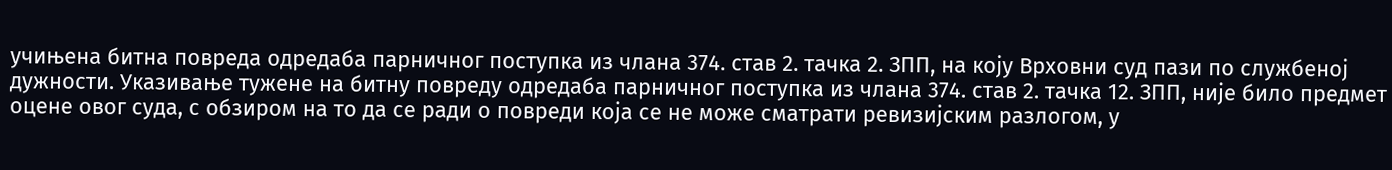учињена битна повреда одредаба парничног поступка из члана 374. став 2. тачка 2. ЗПП, на коју Врховни суд пази по службеној дужности. Указивање тужене на битну повреду одредаба парничног поступка из члана 374. став 2. тачка 12. ЗПП, није било предмет оцене овог суда, с обзиром на то да се ради о повреди која се не може сматрати ревизијским разлогом, у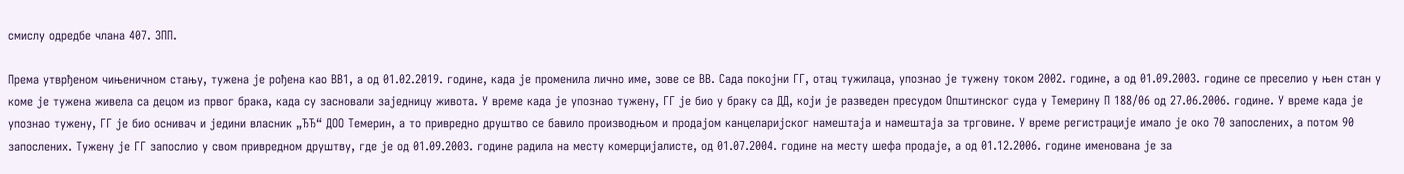смислу одредбе члана 407. ЗПП.

Према утврђеном чињеничном стању, тужена је рођена као ВВ1, а од 01.02.2019. године, када је променила лично име, зове се ВВ. Сада покојни ГГ, отац тужилаца, упознао је тужену током 2002. године, а од 01.09.2003. године се преселио у њен стан у коме је тужена живела са децом из првог брака, када су засновали заједницу живота. У време када је упознао тужену, ГГ је био у браку са ДД, који је разведен пресудом Општинског суда у Темерину П 188/06 од 27.06.2006. године. У време када је упознао тужену, ГГ је био оснивач и једини власник „ЂЂ“ ДОО Темерин, а то привредно друштво се бавило производњом и продајом канцеларијског намештаја и намештаја за трговине. У време регистрације имало је око 70 запослених, а потом 90 запослених. Тужену је ГГ запослио у свом привредном друштву, где је од 01.09.2003. године радила на месту комерцијалисте, од 01.07.2004. године на месту шефа продаје, а од 01.12.2006. године именована је за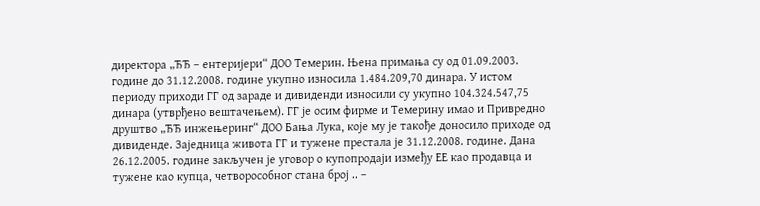директора „ЂЂ – ентеријери“ ДОО Темерин. Њена примања су од 01.09.2003. године до 31.12.2008. године укупно износила 1.484.209,70 динара. У истом периоду приходи ГГ од зараде и дивиденди износили су укупно 104.324.547,75 динара (утврђено вештачењем). ГГ је осим фирме и Темерину имао и Привредно друштво „ЂЂ инжењеринг“ ДОО Бања Лука, које му је такође доносило приходе од дивиденде. Заједница живота ГГ и тужене престала је 31.12.2008. године. Дана 26.12.2005. године закључен је уговор о купопродаји између ЕЕ као продавца и тужене као купца, четворособног стана број .. –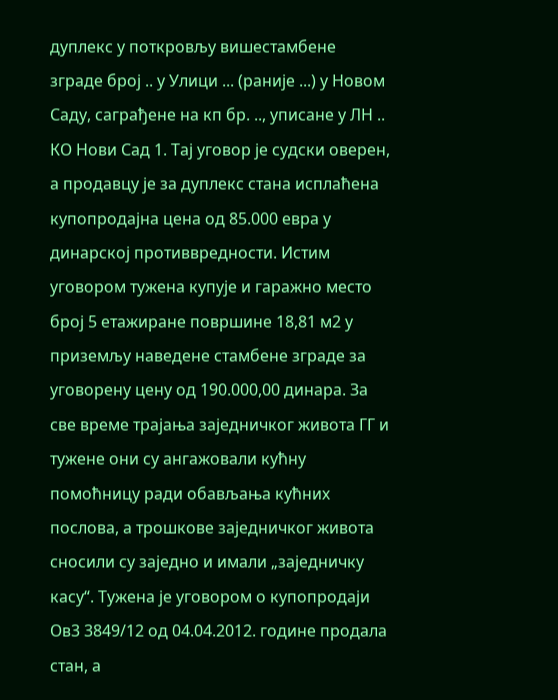дуплекс у поткровљу вишестамбене зграде број .. у Улици ... (раније ...) у Новом Саду, саграђене на кп бр. .., уписане у ЛН .. КО Нови Сад 1. Тај уговор је судски оверен, а продавцу је за дуплекс стана исплаћена купопродајна цена од 85.000 евра у динарској противвредности. Истим уговором тужена купује и гаражно место број 5 етажиране површине 18,81 м2 у приземљу наведене стамбене зграде за уговорену цену од 190.000,00 динара. За све време трајања заједничког живота ГГ и тужене они су ангажовали кућну помоћницу ради обављања кућних послова, а трошкове заједничког живота сносили су заједно и имали „заједничку касу“. Тужена је уговором о купопродаји Ов3 3849/12 од 04.04.2012. године продала стан, а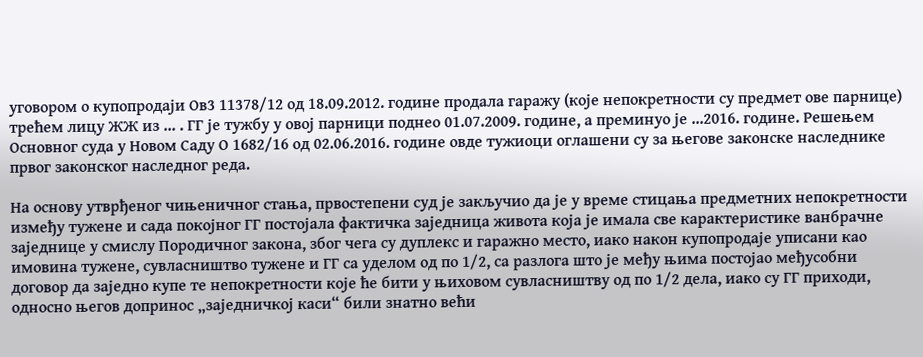уговором о купопродаји Ов3 11378/12 од 18.09.2012. године продала гаражу (које непокретности су предмет ове парнице) трећем лицу ЖЖ из ... . ГГ је тужбу у овој парници поднео 01.07.2009. године, а преминуо је ...2016. године. Решењем Основног суда у Новом Саду О 1682/16 од 02.06.2016. године овде тужиоци оглашени су за његове законске наследнике првог законског наследног реда.

На основу утврђеног чињеничног стања, првостепени суд је закључио да је у време стицања предметних непокретности између тужене и сада покојног ГГ постојала фактичка заједница живота која је имала све карактеристике ванбрачне заједнице у смислу Породичног закона, због чега су дуплекс и гаражно место, иако након купопродаје уписани као имовина тужене, сувласништво тужене и ГГ са уделом од по 1/2, са разлога што је међу њима постојао међусобни договор да заједно купе те непокретности које ће бити у њиховом сувласништву од по 1/2 дела, иако су ГГ приходи, односно његов допринос „заједничкој каси“ били знатно већи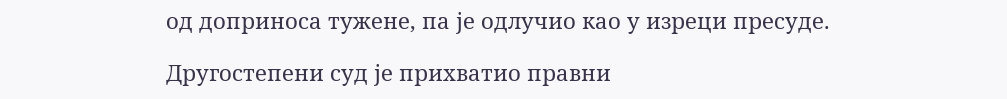од доприноса тужене, па је одлучио као у изреци пресуде.

Другостепени суд је прихватио правни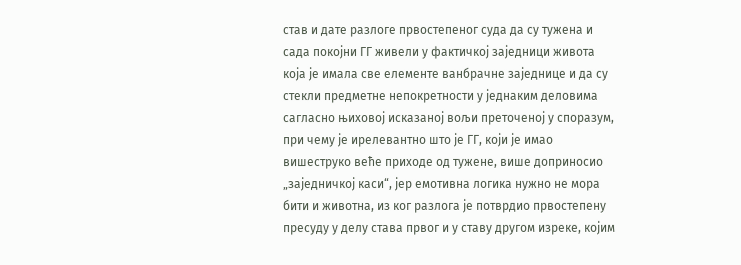став и дате разлоге првостепеног суда да су тужена и сада покојни ГГ живели у фактичкој заједници живота која је имала све елементе ванбрачне заједнице и да су стекли предметне непокретности у једнаким деловима сагласно њиховој исказаној вољи преточеној у споразум, при чему је ирелевантно што је ГГ, који је имао вишеструко веће приходе од тужене, више доприносио „заједничкој каси“, јер емотивна логика нужно не мора бити и животна, из ког разлога је потврдио првостепену пресуду у делу става првог и у ставу другом изреке, којим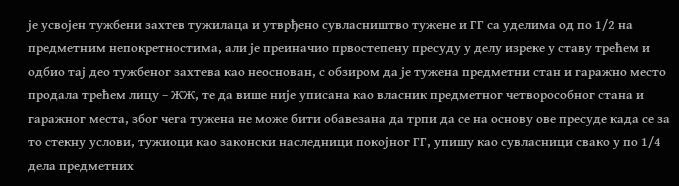је усвојен тужбени захтев тужилаца и утврђено сувласништво тужене и ГГ са уделима од по 1/2 на предметним непокретностима, али је преиначио првостепену пресуду у делу изреке у ставу трећем и одбио тај део тужбеног захтева као неоснован, с обзиром да је тужена предметни стан и гаражно место продала трећем лицу – ЖЖ, те да више није уписана као власник предметног четворособног стана и гаражног места, због чега тужена не може бити обавезана да трпи да се на основу ове пресуде када се за то стекну услови, тужиоци као законски наследници покојног ГГ, упишу као сувласници свако у по 1/4 дела предметних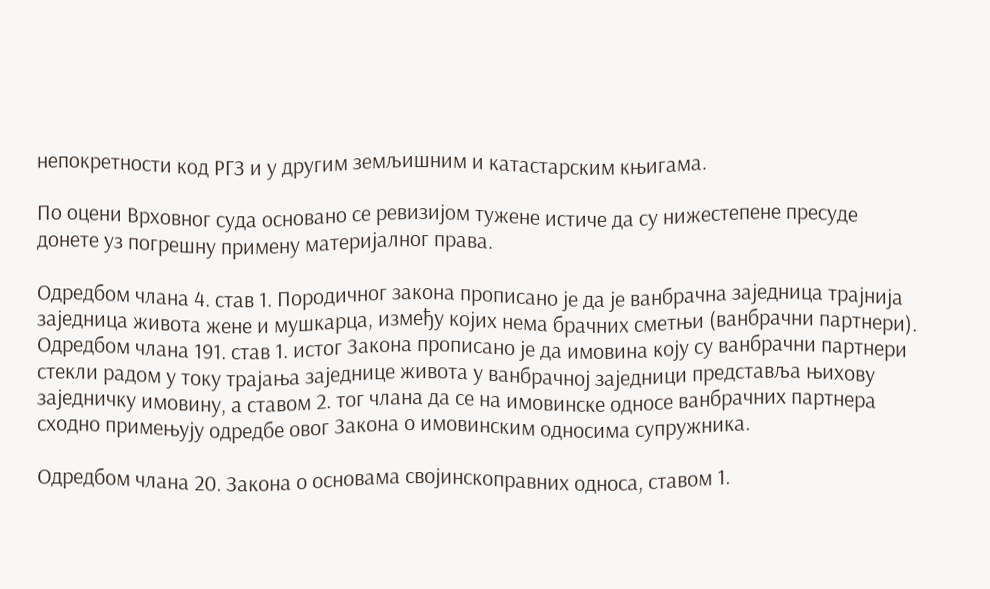непокретности код РГЗ и у другим земљишним и катастарским књигама.

По оцени Врховног суда основано се ревизијом тужене истиче да су нижестепене пресуде донете уз погрешну примену материјалног права.

Одредбом члана 4. став 1. Породичног закона прописано је да је ванбрачна заједница трајнија заједница живота жене и мушкарца, између којих нема брачних сметњи (ванбрачни партнери). Одредбом члана 191. став 1. истог Закона прописано је да имовина коју су ванбрачни партнери стекли радом у току трајања заједнице живота у ванбрачној заједници представља њихову заједничку имовину, а ставом 2. тог члана да се на имовинске односе ванбрачних партнера сходно примењују одредбе овог Закона о имовинским односима супружника.

Одредбом члана 20. Закона о основама својинскоправних односа, ставом 1.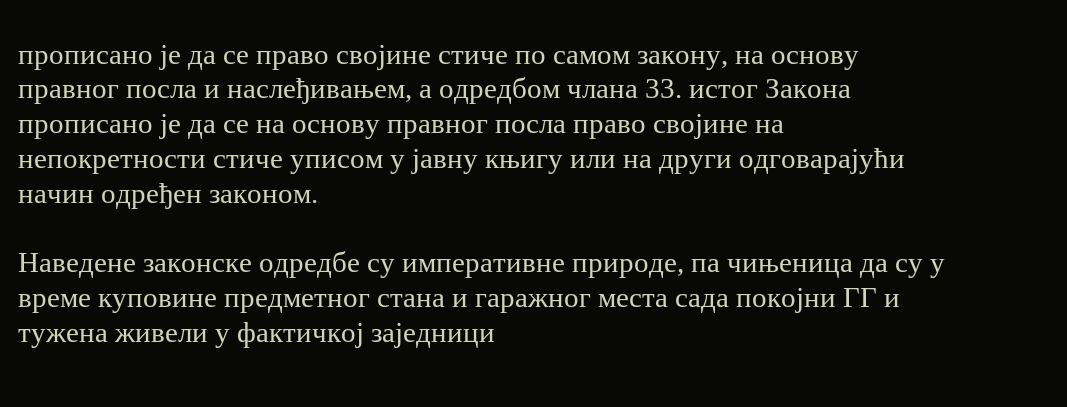прописано је да се право својине стиче по самом закону, на основу правног посла и наслеђивањем, а одредбом члана 33. истог Закона прописано је да се на основу правног посла право својине на непокретности стиче уписом у јавну књигу или на други одговарајући начин одређен законом.

Наведене законске одредбе су императивне природе, па чињеница да су у време куповине предметног стана и гаражног места сада покојни ГГ и тужена живели у фактичкој заједници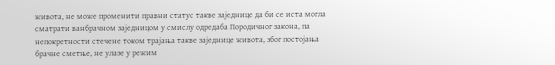живота, не може променити правни статус такве заједнице да би се иста могла сматрати ванбрачном заједницом у смислу одредаба Породичног закона, па непокретности стечене током трајања такве заједнице живота, због постојања брачне сметње, не улазе у режим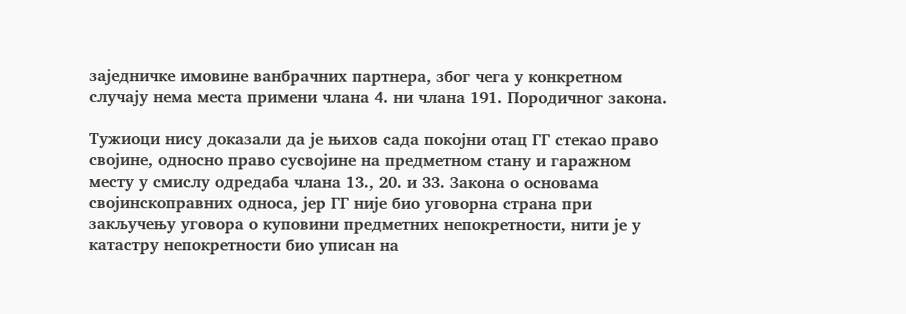заједничке имовине ванбрачних партнера, због чега у конкретном случају нема места примени члана 4. ни члана 191. Породичног закона.

Тужиоци нису доказали да је њихов сада покојни отац ГГ стекао право својине, односно право сусвојине на предметном стану и гаражном месту у смислу одредаба члана 13., 20. и 33. Закона о основама својинскоправних односа, јер ГГ није био уговорна страна при закључењу уговора о куповини предметних непокретности, нити је у катастру непокретности био уписан на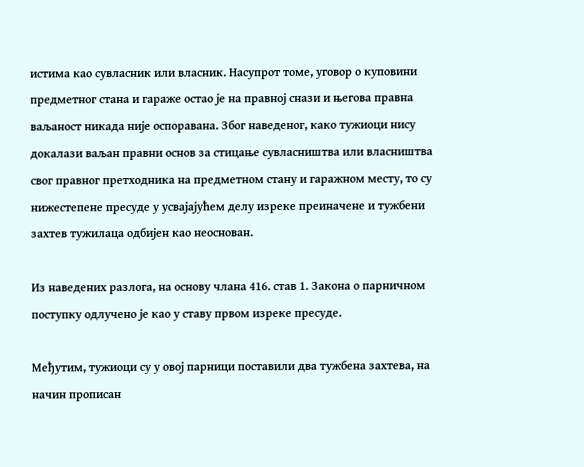истима као сувласник или власник. Насупрот томе, уговор о куповини предметног стана и гараже остао је на правној снази и његова правна ваљаност никада није оспоравана. Због наведеног, како тужиоци нису докалази ваљан правни основ за стицање сувласништва или власништва свог правног претходника на предметном стану и гаражном месту, то су нижестепене пресуде у усвајајућем делу изреке преиначене и тужбени захтев тужилаца одбијен као неоснован.

Из наведених разлога, на основу члана 416. став 1. Закона о парничном поступку одлучено је као у ставу првом изреке пресуде.

Међутим, тужиоци су у овој парници поставили два тужбена захтева, на начин прописан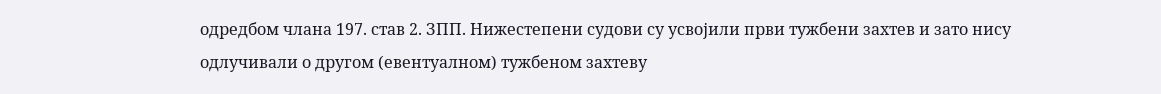одредбом члана 197. став 2. ЗПП. Нижестепени судови су усвојили први тужбени захтев и зато нису одлучивали о другом (евентуалном) тужбеном захтеву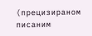(прецизираном писаним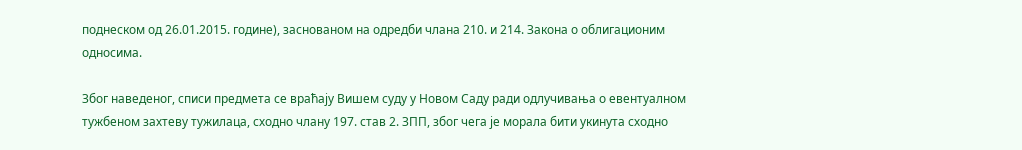поднеском од 26.01.2015. године), заснованом на одредби члана 210. и 214. Закона о облигационим односима.

Због наведеног, списи предмета се враћају Вишем суду у Новом Саду ради одлучивања о евентуалном тужбеном захтеву тужилаца, сходно члану 197. став 2. ЗПП, због чега је морала бити укинута сходно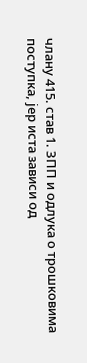члану 415. став 1. ЗПП и одлука о трошковима поступка, јер иста зависи од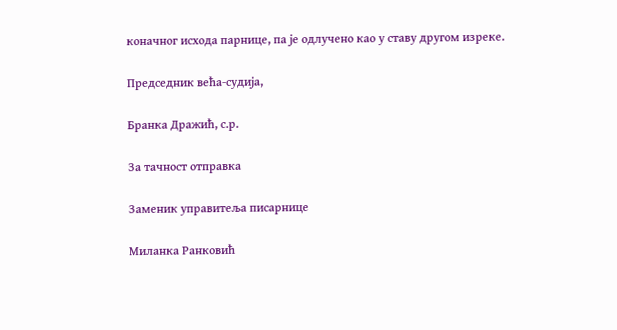коначног исхода парнице, па је одлучено као у ставу другом изреке.

Председник већа-судија,

Бранка Дражић, с.р.

За тачност отправка

Заменик управитеља писарнице

Миланка Ранковић